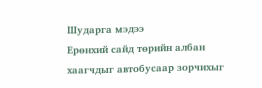Шударга мэдээ
Ерөнхий сайд төрийн албан хаагчдыг автобусаар зорчихыг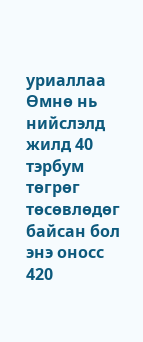уриаллаа
Өмнө нь нийслэлд жилд 40 тэрбум төгрөг төсөвлөдөг байсан бол энэ оносс 420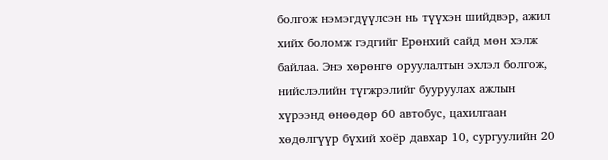болгож нэмэгдүүлсэн нь түүхэн шийдвэр, ажил хийх боломж гэдгийг Ерөнхий сайд мөн хэлж байлаа. Энэ хөрөнгө оруулалтын эхлэл болгож, нийслэлийн түгжрэлийг бууруулах ажлын хүрээнд өнөөдөр 60 автобус, цахилгаан хөдөлгүүр бүхий хоёр давхар 10, сургуулийн 20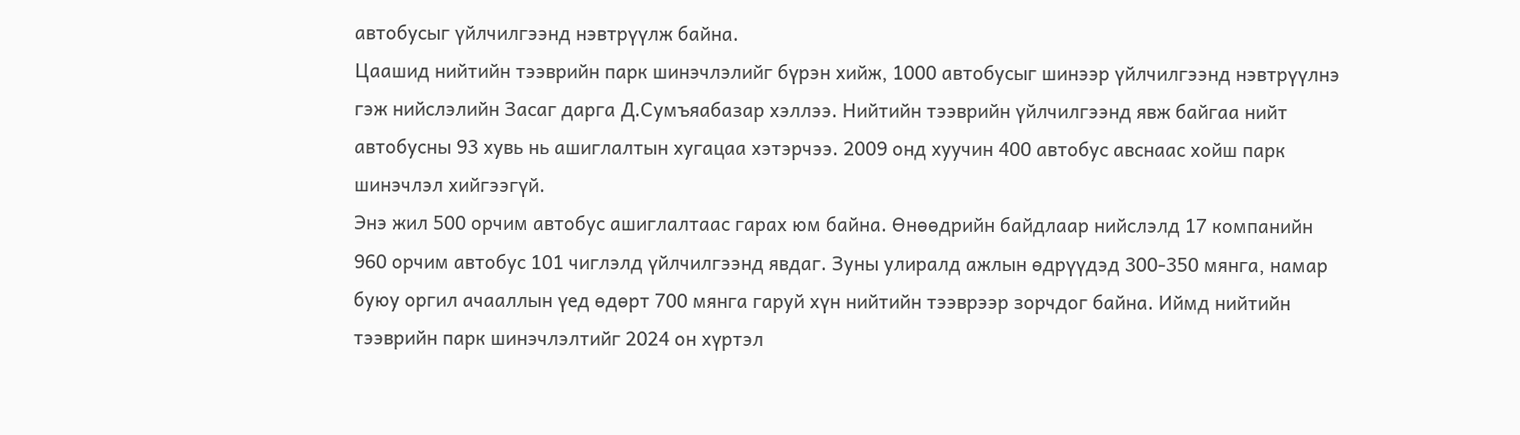автобусыг үйлчилгээнд нэвтрүүлж байна.
Цаашид нийтийн тээврийн парк шинэчлэлийг бүрэн хийж, 1000 автобусыг шинээр үйлчилгээнд нэвтрүүлнэ гэж нийслэлийн Засаг дарга Д.Сумъяабазар хэллээ. Нийтийн тээврийн үйлчилгээнд явж байгаа нийт автобусны 93 хувь нь ашиглалтын хугацаа хэтэрчээ. 2009 онд хуучин 400 автобус авснаас хойш парк шинэчлэл хийгээгүй.
Энэ жил 500 орчим автобус ашиглалтаас гарах юм байна. Өнөөдрийн байдлаар нийслэлд 17 компанийн 960 орчим автобус 101 чиглэлд үйлчилгээнд явдаг. Зуны улиралд ажлын өдрүүдэд 300-350 мянга, намар буюу оргил ачааллын үед өдөрт 700 мянга гаруй хүн нийтийн тээврээр зорчдог байна. Иймд нийтийн тээврийн парк шинэчлэлтийг 2024 он хүртэл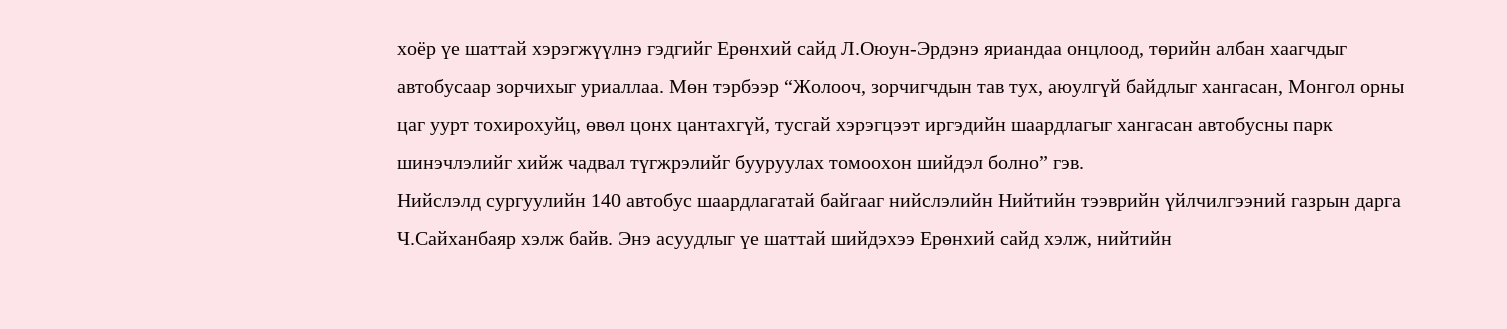хоёр үе шаттай хэрэгжүүлнэ гэдгийг Ерөнхий сайд Л.Оюун-Эрдэнэ яриандаа онцлоод, төрийн албан хаагчдыг автобусаар зорчихыг уриаллаа. Мөн тэрбээр “Жолооч, зорчигчдын тав тух, аюулгүй байдлыг хангасан, Монгол орны цаг уурт тохирохуйц, өвөл цонх цантахгүй, тусгай хэрэгцээт иргэдийн шаардлагыг хангасан автобусны парк шинэчлэлийг хийж чадвал түгжрэлийг бууруулах томоохон шийдэл болно” гэв.
Нийслэлд сургуулийн 140 автобус шаардлагатай байгааг нийслэлийн Нийтийн тээврийн үйлчилгээний газрын дарга Ч.Сайханбаяр хэлж байв. Энэ асуудлыг үе шаттай шийдэхээ Ерөнхий сайд хэлж, нийтийн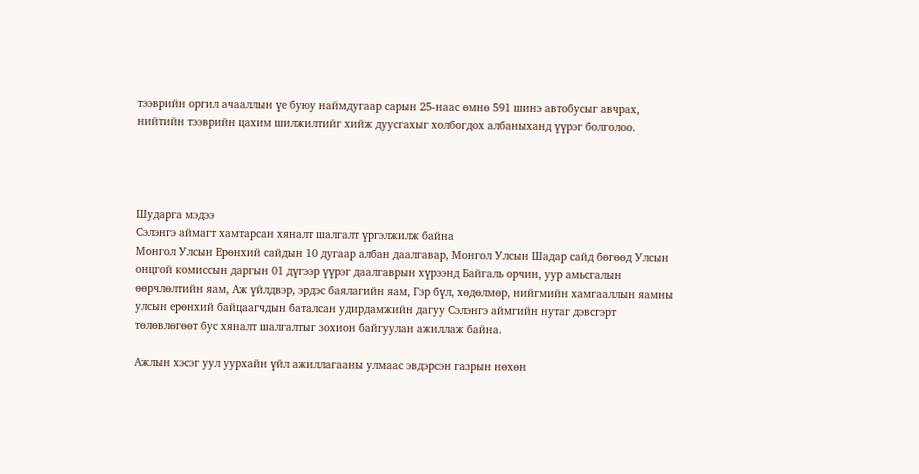тээврийн оргил ачааллын үе буюу наймдугаар сарын 25-наас өмнө 591 шинэ автобусыг авчрах, нийтийн тээврийн цахим шилжилтийг хийж дуусгахыг холбогдох албаныханд үүрэг болголоо.




Шударга мэдээ
Сэлэнгэ аймагт хамтарсан хяналт шалгалт үргэлжилж байна
Монгол Улсын Ерөнхий сайдын 10 дугаар албан даалгавар, Монгол Улсын Шадар сайд бөгөөд Улсын онцгой комиссын даргын 01 дүгээр үүрэг даалгаврын хүрээнд Байгаль орчин, уур амьсгалын өөрчлөлтийн яам, Аж үйлдвэр, эрдэс баялагийн яам, Гэр бүл, хөдөлмөр, нийгмийн хамгааллын яамны улсын ерөнхий байцаагчдын баталсан удирдамжийн дагуу Сэлэнгэ аймгийн нутаг дэвсгэрт төлөвлөгөөт бус хяналт шалгалтыг зохион байгуулан ажиллаж байна.

Ажлын хэсэг уул уурхайн үйл ажиллагааны улмаас эвдэрсэн газрын нөхөн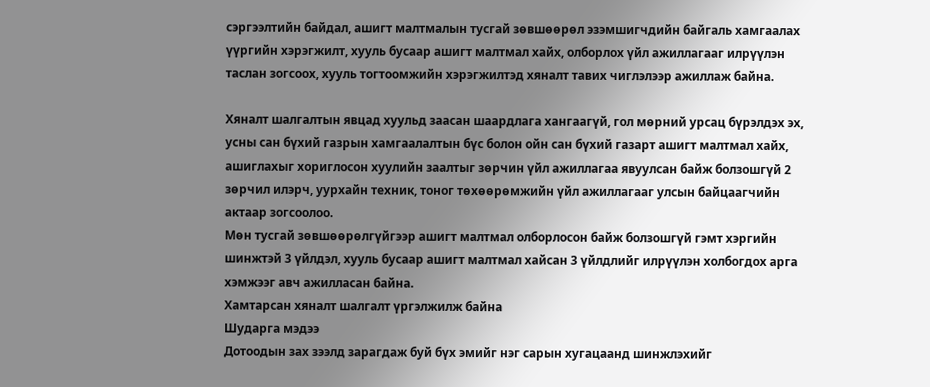сэргээлтийн байдал, ашигт малтмалын тусгай зөвшөөрөл эзэмшигчдийн байгаль хамгаалах үүргийн хэрэгжилт, хууль бусаар ашигт малтмал хайх, олборлох үйл ажиллагааг илрүүлэн таслан зогсоох, хууль тогтоомжийн хэрэгжилтэд хяналт тавих чиглэлээр ажиллаж байна.

Хяналт шалгалтын явцад хуульд заасан шаардлага хангаагүй, гол мөрний урсац бүрэлдэх эх, усны сан бүхий газрын хамгаалалтын бүс болон ойн сан бүхий газарт ашигт малтмал хайх, ашиглахыг хориглосон хуулийн заалтыг зөрчин үйл ажиллагаа явуулсан байж болзошгүй 2 зөрчил илэрч, уурхайн техник, тоног төхөөрөмжийн үйл ажиллагааг улсын байцаагчийн актаар зогсоолоо.
Мөн тусгай зөвшөөрөлгүйгээр ашигт малтмал олборлосон байж болзошгүй гэмт хэргийн шинжтэй 3 үйлдэл, хууль бусаар ашигт малтмал хайсан 3 үйлдлийг илрүүлэн холбогдох арга хэмжээг авч ажилласан байна.
Хамтарсан хяналт шалгалт үргэлжилж байна
Шударга мэдээ
Дотоодын зах зээлд зарагдаж буй бүх эмийг нэг сарын хугацаанд шинжлэхийг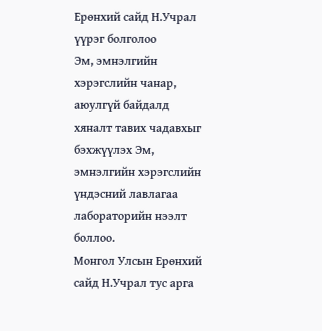Ерөнхий сайд Н.Учрал үүрэг болголоо
Эм, эмнэлгийн хэрэгслийн чанар, аюулгүй байдалд хяналт тавих чадавхыг бэхжүүлэх Эм, эмнэлгийн хэрэгслийн үндэсний лавлагаа лабораторийн нээлт боллоо.
Монгол Улсын Ерөнхий сайд Н.Учрал тус арга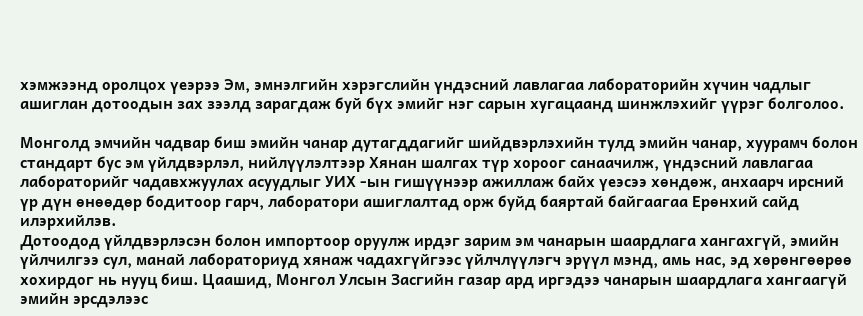хэмжээнд оролцох үеэрээ Эм, эмнэлгийн хэрэгслийн үндэсний лавлагаа лабораторийн хүчин чадлыг ашиглан дотоодын зах зээлд зарагдаж буй бүх эмийг нэг сарын хугацаанд шинжлэхийг үүрэг болголоо.

Монголд эмчийн чадвар биш эмийн чанар дутагддагийг шийдвэрлэхийн тулд эмийн чанар, хуурамч болон стандарт бус эм үйлдвэрлэл, нийлүүлэлтээр Хянан шалгах түр хороог санаачилж, үндэсний лавлагаа лабораторийг чадавхжуулах асуудлыг УИХ -ын гишүүнээр ажиллаж байх үеэсээ хөндөж, анхаарч ирсний үр дүн өнөөдөр бодитоор гарч, лаборатори ашиглалтад орж буйд баяртай байгаагаа Ерөнхий сайд илэрхийлэв.
Дотоодод үйлдвэрлэсэн болон импортоор оруулж ирдэг зарим эм чанарын шаардлага хангахгүй, эмийн үйлчилгээ сул, манай лабораториуд хянаж чадахгүйгээс үйлчлүүлэгч эрүүл мэнд, амь нас, эд хөрөнгөөрөө хохирдог нь нууц биш. Цаашид, Монгол Улсын Засгийн газар ард иргэдээ чанарын шаардлага хангаагүй эмийн эрсдэлээс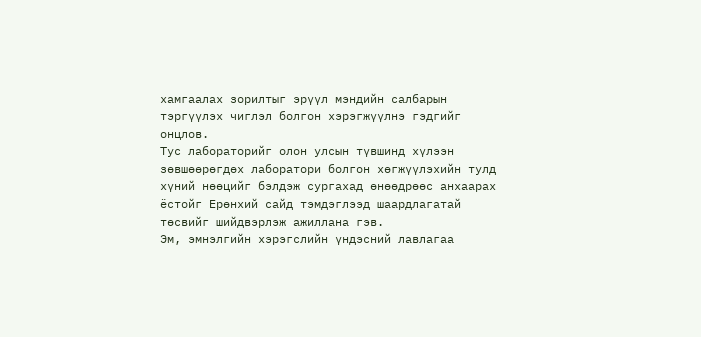хамгаалах зорилтыг эрүүл мэндийн салбарын тэргүүлэх чиглэл болгон хэрэгжүүлнэ гэдгийг онцлов.
Тус лабораторийг олон улсын түвшинд хүлээн зөвшөөрөгдөх лаборатори болгон хөгжүүлэхийн тулд хүний нөөцийг бэлдэж сургахад өнөөдрөөс анхаарах ёстойг Ерөнхий сайд тэмдэглээд шаардлагатай төсвийг шийдвэрлэж ажиллана гэв.
Эм, эмнэлгийн хэрэгслийн үндэсний лавлагаа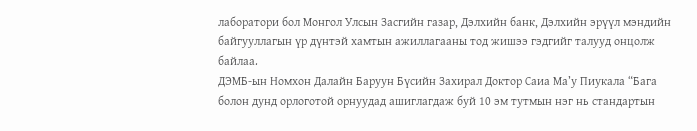лаборатори бол Монгол Улсын Засгийн газар, Дэлхийн банк, Дэлхийн эрүүл мэндийн байгууллагын үр дүнтэй хамтын ажиллагааны тод жишээ гэдгийг талууд онцолж байлаа.
ДЭМБ-ын Номхон Далайн Баруун Бүсийн Захирал Доктор Саиа Ма’у Пиукала “Бага болон дунд орлоготой орнуудад ашиглагдаж буй 10 эм тутмын нэг нь стандартын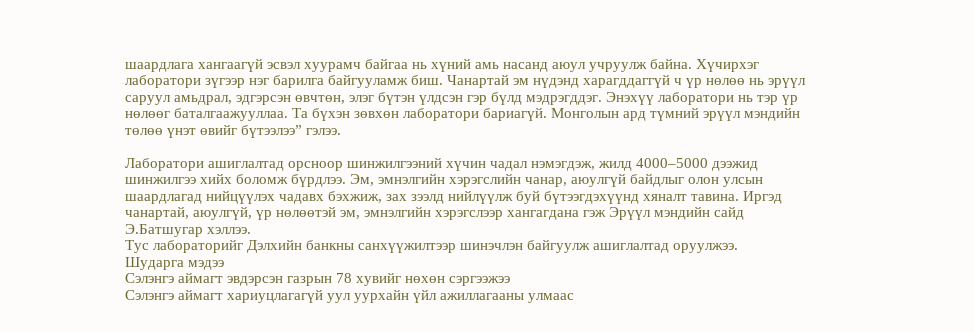шаардлага хангаагүй эсвэл хуурамч байгаа нь хүний амь насанд аюул учруулж байна. Хүчирхэг лаборатори зүгээр нэг барилга байгууламж биш. Чанартай эм нүдэнд харагддаггүй ч үр нөлөө нь эрүүл саруул амьдрал, эдгэрсэн өвчтөн, элэг бүтэн үлдсэн гэр бүлд мэдрэгддэг. Энэхүү лаборатори нь тэр үр нөлөөг баталгаажууллаа. Та бүхэн зөвхөн лаборатори бариагүй. Монголын ард түмний эрүүл мэндийн төлөө үнэт өвийг бүтээлээ” гэлээ.

Лаборатори ашиглалтад орсноор шинжилгээний хүчин чадал нэмэгдэж, жилд 4000–5000 дээжид шинжилгээ хийх боломж бүрдлээ. Эм, эмнэлгийн хэрэгслийн чанар, аюулгүй байдлыг олон улсын шаардлагад нийцүүлэх чадавх бэхжиж, зах зээлд нийлүүлж буй бүтээгдэхүүнд хяналт тавина. Иргэд чанартай, аюулгүй, үр нөлөөтэй эм, эмнэлгийн хэрэгслээр хангагдана гэж Эрүүл мэндийн сайд Э.Батшугар хэллээ.
Тус лабораторийг Дэлхийн банкны санхүүжилтээр шинэчлэн байгуулж ашиглалтад оруулжээ.
Шударга мэдээ
Сэлэнгэ аймагт эвдэрсэн газрын 78 хувийг нөхөн сэргээжээ
Сэлэнгэ аймагт хариуцлагагүй уул уурхайн үйл ажиллагааны улмаас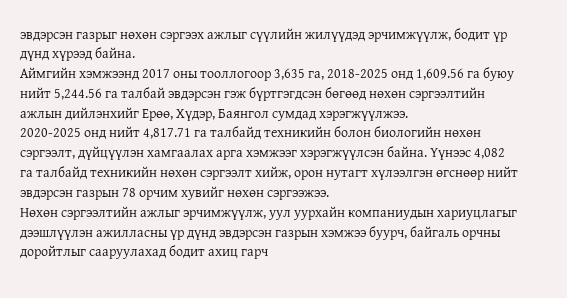эвдэрсэн газрыг нөхөн сэргээх ажлыг сүүлийн жилүүдэд эрчимжүүлж, бодит үр дүнд хүрээд байна.
Аймгийн хэмжээнд 2017 оны тооллогоор 3,635 га, 2018-2025 онд 1,609.56 га буюу нийт 5,244.56 га талбай эвдэрсэн гэж бүртгэгдсэн бөгөөд нөхөн сэргээлтийн ажлын дийлэнхийг Ерөө, Хүдэр, Баянгол сумдад хэрэгжүүлжээ.
2020-2025 онд нийт 4,817.71 га талбайд техникийн болон биологийн нөхөн сэргээлт, дүйцүүлэн хамгаалах арга хэмжээг хэрэгжүүлсэн байна. Үүнээс 4,082 га талбайд техникийн нөхөн сэргээлт хийж, орон нутагт хүлээлгэн өгснөөр нийт эвдэрсэн газрын 78 орчим хувийг нөхөн сэргээжээ.
Нөхөн сэргээлтийн ажлыг эрчимжүүлж, уул уурхайн компаниудын хариуцлагыг дээшлүүлэн ажилласны үр дүнд эвдэрсэн газрын хэмжээ буурч, байгаль орчны доройтлыг сааруулахад бодит ахиц гарч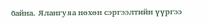байна. Ялангуяа нөхөн сэргээлтийн үүргээ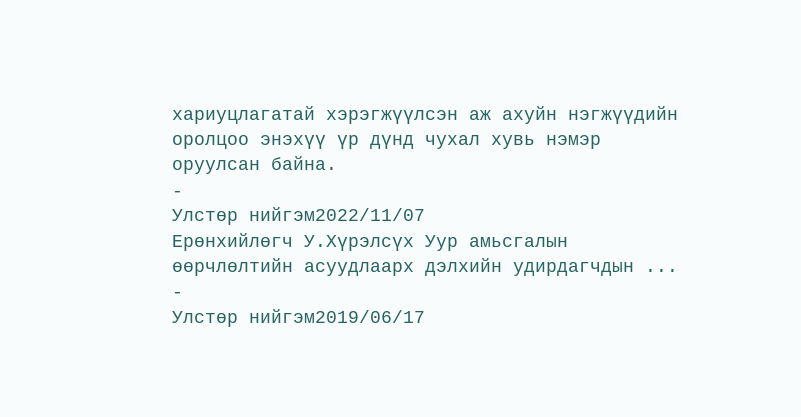хариуцлагатай хэрэгжүүлсэн аж ахуйн нэгжүүдийн оролцоо энэхүү үр дүнд чухал хувь нэмэр оруулсан байна.
-
Улстөр нийгэм2022/11/07
Ерөнхийлөгч У.Хүрэлсүх Уур амьсгалын өөрчлөлтийн асуудлаарх дэлхийн удирдагчдын ...
-
Улстөр нийгэм2019/06/17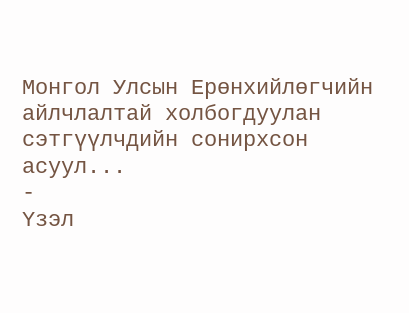Монгол Улсын Ерөнхийлөгчийн айлчлалтай холбогдуулан сэтгүүлчдийн сонирхсон асуул...
-
Үзэл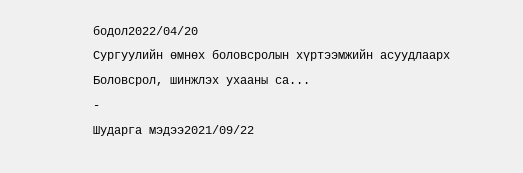бодол2022/04/20
Сургуулийн өмнөх боловсролын хүртээмжийн асуудлаарх Боловсрол, шинжлэх ухааны са...
-
Шударга мэдээ2021/09/22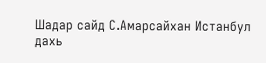Шадар сайд С.Амарсайхан Истанбул дахь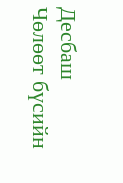Десбаш Чөлөөт бүсийн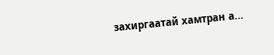захиргаатай хамтран а...